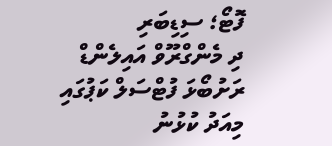ފޮޓޯ؛ ސިޑިބަރި
ދި މެންގްރޫވް އައިލެންޑް ރަށުބޯޅަ ފުޓްސަލް ކަޕުގައި މިއަދު ކުޅުނު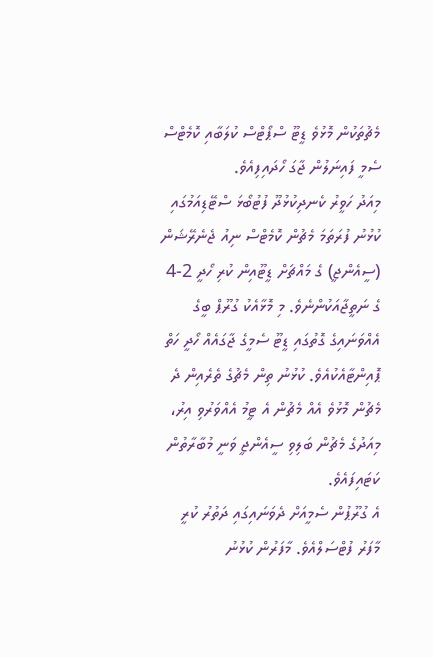މެޗުތަކުން މޮޅުވެ ޑީޓޫ ސްޕޯޓްސް ކުލަބާއި ކޮމެޓްސް ސެމީ ފައިނަލުން ޖާގަ ހޯދައިފިއެވެ.
މިއަދު ހަވީރު ކެނދިކުޅުދޫ ފުޓުބޯޅަ ސްޓޭޑިއަމުގައި ކުޅުނު ފުރަތަމަ މެޗުން ކޮމެޓްސް ނިއު ޖެނެރޭޝަން (ސީއެންޖީ) ގެ މައްޗަށް ޑީޓޫއިން ކުރި ހޯދީ 2-4 ގެ ނަތީޖާއަކުންނެވެ. މި މޮޅާއެކު ގުރޫޕް ބީގެ އެއްވަނައިގެ ގޮތުގައި ޑީޓޫ ސެމީގެ ޖާގައެއް ހޯދީ ހަތް ޕޮއިންޓާއެކުއެވެ. ކުޅުނު ތިން މެޗުގެ ތެރެއިން ދެ މެޗުން މޮޅުވެ އެއް މެޗުން އެ ޓީމު އެއްވަރުވި އިރު، މިއަދުގެ މެޗުން ބަލިވި ސީއެންޖީ ވަނީ މުބާރާތުން ކަޓައިފައެވެ.
އެ ގުރޫޕުން ސެމީއަށް ދެވަނައިގައި ދަތުރު ކުރީ މާފަރު ފުޓްސަލްއެވެ. މާފަރުން ކުޅުނު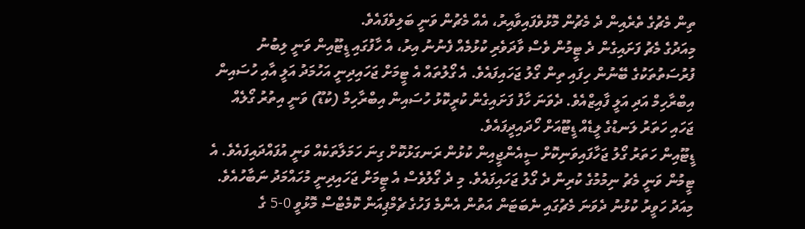ތިން މެޗުގެ ތެރެއިން ދެ މެޗުން މޮޅުވެފައިވާއިރު، އެއް މެޗުން ވަނީ ބަލިވެފައެވެ.
މިއަދުގެ މެޗު ފަށައިގެން ދެ ޓީމުން ވެސް ވާދަވެރި ކުޅުމެއް ފެނުނު އިރު، އެ ހާފުގައި ޑީޓޫއިން ވަނީ ލިބުނު ފުރުސަތުތަކުގެ ބޭނުން ހިފައި ތިން ގޯލު ޖަހައިފައެވެ. އެ ގޯލުތައް އެ ޓީމަށް ޖަހައިދިނީ އަހުމަދު އަލީ އާއި ހުސައިން އިބްރާހިމް އަދި އަލީ ފާއިޒްއެވެ. ދެވަނަ ހާފު ފަށައިގެން ކުރީކޮޅު ހުސައިން އިބްރާހިމް (ކުޑޫ) ވަނީ އިތުރު ގޯލެއް ޖަހައި ހަތަރު ލަނޑުގެ ލީޑެއް ޑީޓޫއަށް ހޯދައިދީފައެވެ.
ޑީޓޫއިން ހަތަރު ގޯލު ޖަހާފައިވަނިކޮށް ސީއެންޖީއިން ކުޅުން ރަނގަޅުކޮށް ގިނަ ހަމަލާތަކެއް ވަނީ އުފައްދައިފައެވެ. އެ ޓީމުން ވަނީ މެޗު ނިމުމުގެ ކުރިން ދެ ގޯލު ޖަހައިފައެވެ. މި ދެ ގޯލުވެސް އެ ޓީމަށް ޖަހައިދިނީ މުހައްމަދު ނަބާހުއެވެ.
މިއަދު ހަވީރު ކުޅުނު ދެވަނަ މެޗުގައި ނެބަޓަން އަތުން އެންމެ ފަހުގެ ޗެމްޕިއަން ކޮމެޓްސް މޮޅުވީ 0-5 ގެ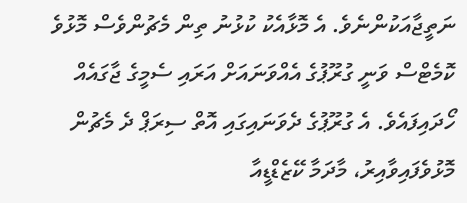ނަތީޖާއަކުންނެވެ. އެ މޮޅާއެކު ކުޅުނު ތިން މެޗުންވެސް މޮޅުވެ ކޮމެޓްސް ވަނީ ގުރޫޕުގެ އެއްވަނައަށް އަރައި ސެމީގެ ޖާގައެއް ހޯދައިފައެވެ. އެ ގުރޫޕުގެ ދެވަނައިގައި އޮތް ސިރަޕް ދެ މެޗުން މޮޅުވެފައިވާއިރު، މާދަމާ ކޭޒެޑްޑީއާ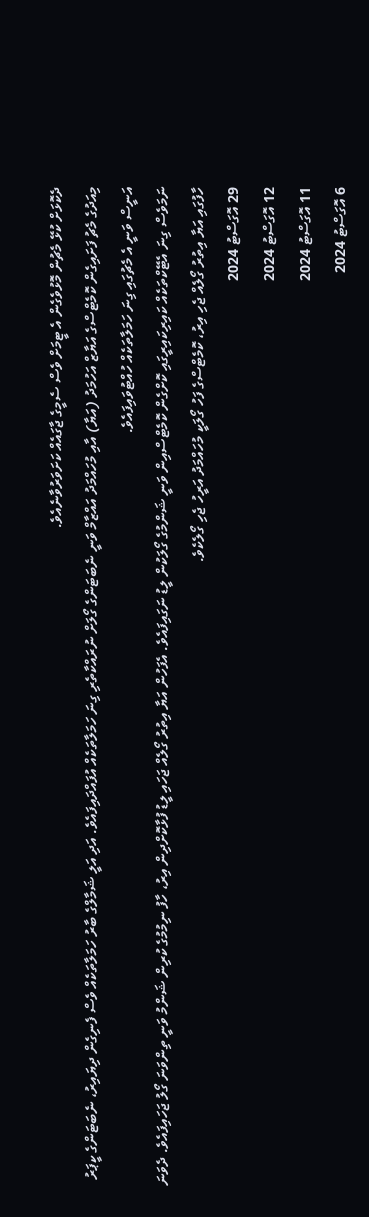ދެކޮޅަށް ކުޅޭ މެޗުން މޮޅުވެގެން އެ ޓީމަށް ވެސް ސެމީގެ ޖާގައެއް ކަށަވަރުވާނެއެވެ.
މިއަދުގެ މެޗު ފަށައިގެން ކޮމެޓްސްގެ އަޔާޒް އަހުމަދު (އަޔާ) އާއި މުހައްމަދު އައްޒާމް ވަނީ ނެބަޓަންގެ ގޯލަށް ނުރައްކާތެރި ގިނަ ހަމަލާތަކެއް އުފައްދައިފައެވެ. އަދި އަލީ ޝަމާލްގެ ބާރު ހަމަލާތަކެއް ވެސް ފެނިގެން ދިޔައިރު، ނެބަޓަންގެ ކީޕަރު އަނީސް ވަނީ އެ މެޗުގައި ގިނަ ހަމަލާތަކެއް ހުއްޓުވައިފައެވެ.
ނަމަވެސް ގިނަ އެޓޭކްތަކެއް ކައިރިކައިރީގައި ކޮށްގެން ކޮމެޓްސްއިން ވަނީ ޝަންމުގެ ގޯލަކުން ލީޑު ނަގައިފައެވެ. އެފަހުން އަޔާ އިތުރު ގޯލެއް ޖަހައި ލީޑު ފުޅާކޮށްދިން އިރު، ހާފު ނިމުމުގެ ކުރިން ޝަންމު ވަނީ ތިންވަނަ ގޯލު ޖަހައިފައެވެ. ދެވަނަ ހާފުގައި އަޔާ އިތުރު ގޯލެއް ޖެހި އިރު، ކޮމެޓްސްގެ ފަހު ގޯލަކީ މުހައްމަދު އަރީހު ޖެހި ގޯލެކެވެ.
29 އޮގަސްޓު 2024
12 އޮގަސްޓު 2024
11 އޮގަސްޓު 2024
6 އޮގަސްޓު 2024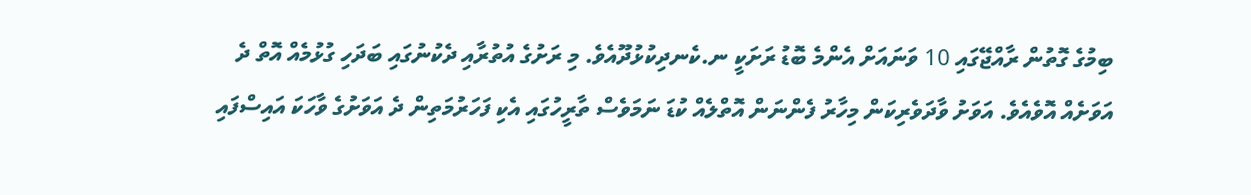ބިމުގެ ގޮތުން ރާއްޖޭގައި 10 ވަނައަށް އެންމެ ބޮޑު ރަށަކީ ނ.ކެނދިކުޅުދޫއެވެ. މި ރަށުގެ އުތުރާއި ދެކުނުގައި ބަދަހި ގުޅުމެއް އޮތް ދެ އަވަށެއް އޮވެއެވެ. އަވަށު ވާދަވެރިކަން މިހާރު ފެންނަން އޮތްލެއް ކުޑަ ނަމަވެސް ތާރީހުގައި އެކި ފަހަރުމަތިން ދެ އަވަށުގެ ވާހަކަ އައިސްފައި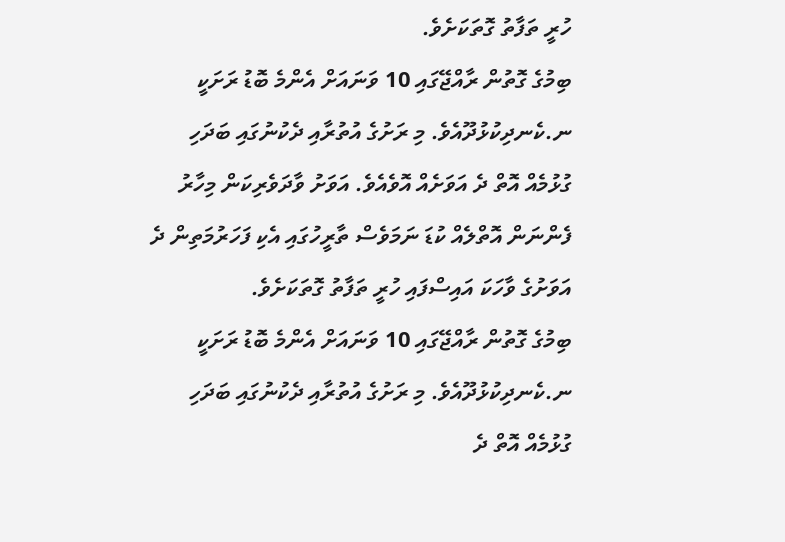ހުރީ ތަފާތު ގޮތަކަށެވެ.
ބިމުގެ ގޮތުން ރާއްޖޭގައި 10 ވަނައަށް އެންމެ ބޮޑު ރަށަކީ ނ.ކެނދިކުޅުދޫއެވެ. މި ރަށުގެ އުތުރާއި ދެކުނުގައި ބަދަހި ގުޅުމެއް އޮތް ދެ އަވަށެއް އޮވެއެވެ. އަވަށު ވާދަވެރިކަން މިހާރު ފެންނަން އޮތްލެއް ކުޑަ ނަމަވެސް ތާރީހުގައި އެކި ފަހަރުމަތިން ދެ އަވަށުގެ ވާހަކަ އައިސްފައި ހުރީ ތަފާތު ގޮތަކަށެވެ.
ބިމުގެ ގޮތުން ރާއްޖޭގައި 10 ވަނައަށް އެންމެ ބޮޑު ރަށަކީ ނ.ކެނދިކުޅުދޫއެވެ. މި ރަށުގެ އުތުރާއި ދެކުނުގައި ބަދަހި ގުޅުމެއް އޮތް ދެ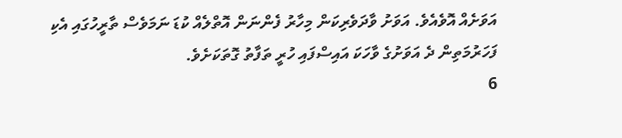އަވަށެއް އޮވެއެވެ. އަވަށު ވާދަވެރިކަން މިހާރު ފެންނަން އޮތްލެއް ކުޑަ ނަމަވެސް ތާރީހުގައި އެކި ފަހަރުމަތިން ދެ އަވަށުގެ ވާހަކަ އައިސްފައި ހުރީ ތަފާތު ގޮތަކަށެވެ.
6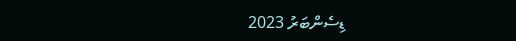ޑިސެންބަރު 2023